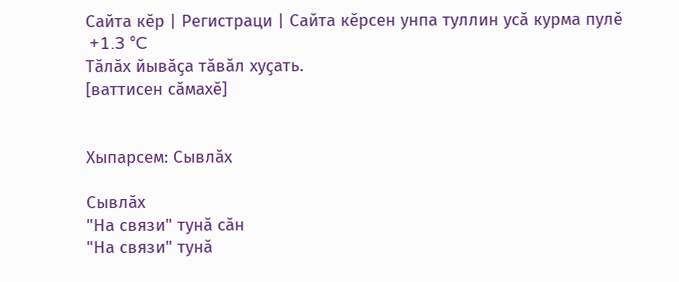Сайта кӗр | Регистраци | Сайта кӗрсен унпа туллин усӑ курма пулӗ
 +1.3 °C
Тӑлӑх йывӑҫа тӑвӑл хуҫать.
[ваттисен сӑмахӗ]


Хыпарсем: Сывлӑх

Сывлӑх
"На связи" тунӑ сӑн
"На связи" тунӑ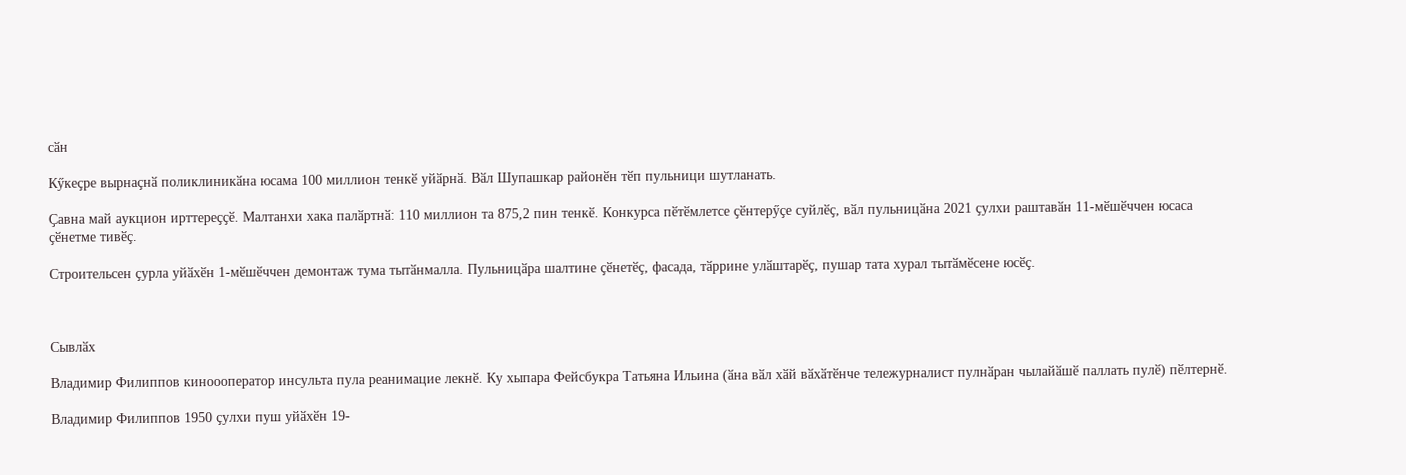сӑн

Кӳкеҫре вырнаҫнӑ поликлиникӑна юсама 100 миллион тенкӗ уйӑрнӑ. Вӑл Шупашкар районӗн тӗп пульници шутланать.

Ҫавна май аукцион ирттереҫҫӗ. Малтанхи хака палӑртнӑ: 110 миллион та 875,2 пин тенкӗ. Конкурса пӗтӗмлетсе ҫӗнтерӳҫе суйлӗҫ, вӑл пульницӑна 2021 ҫулхи раштавӑн 11-мӗшӗччен юсаса ҫӗнетме тивӗҫ.

Строительсен ҫурла уйӑхӗн 1-мӗшӗччен демонтаж тума тытӑнмалла. Пульницӑра шалтине ҫӗнетӗҫ, фасада, тӑррине улӑштарӗҫ, пушар тата хурал тытӑмӗсене юсӗҫ.



Сывлӑх

Владимир Филиппов киноооператор инсульта пула реанимацие лекнӗ. Ку хыпара Фейсбукра Татьяна Ильина (ӑна вӑл хӑй вӑхӑтӗнче тележурналист пулнӑран чылайӑшӗ паллать пулӗ) пӗлтернӗ.

Владимир Филиппов 1950 ҫулхи пуш уйӑхӗн 19-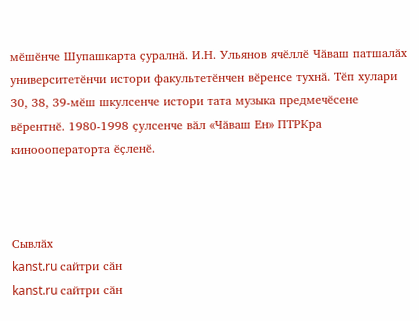мӗшӗнче Шупашкарта ҫуралнӑ. И.Н. Ульянов ячӗллӗ Чӑваш патшалӑх университетӗнчи истори факультетӗнчен вӗренсе тухнӑ. Тӗп хулари 30, 38, 39-мӗш шкулсенче истори тата музыка предмечӗсене вӗрентнӗ. 1980-1998 ҫулсенче вӑл «Чӑваш Ен» ПТРКра киноооператорта ӗҫленӗ.



Сывлӑх
kanst.ru сайтри сӑн
kanst.ru сайтри сӑн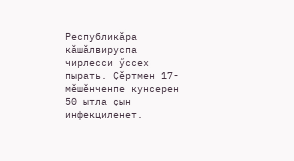Республикӑра кӑшӑлвируспа чирлесси ӳссех пырать. Ҫӗртмен 17-мӗшӗнченпе кунсерен 50 ытла ҫын инфекциленет.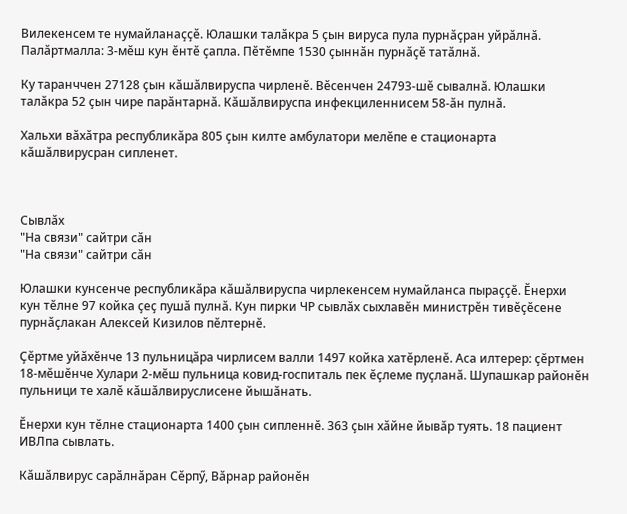Вилекенсем те нумайланаҫҫӗ. Юлашки талӑкра 5 ҫын вируса пула пурнӑҫран уйрӑлнӑ. Палӑртмалла: 3-мӗш кун ӗнтӗ ҫапла. Пӗтӗмпе 1530 ҫыннӑн пурнӑҫӗ татӑлнӑ.

Ку таранччен 27128 ҫын кӑшӑлвируспа чирленӗ. Вӗсенчен 24793-шӗ сывалнӑ. Юлашки талӑкра 52 ҫын чире парӑнтарнӑ. Кӑшӑлвируспа инфекциленнисем 58-ӑн пулнӑ.

Хальхи вӑхӑтра республикӑра 805 ҫын килте амбулатори мелӗпе е стационарта кӑшӑлвирусран сипленет.



Сывлӑх
"На связи" сайтри сӑн
"На связи" сайтри сӑн

Юлашки кунсенче республикӑра кӑшӑлвируспа чирлекенсем нумайланса пыраҫҫӗ. Ӗнерхи кун тӗлне 97 койка ҫеҫ пушӑ пулнӑ. Кун пирки ЧР сывлӑх сыхлавӗн министрӗн тивӗҫӗсене пурнӑҫлакан Алексей Кизилов пӗлтернӗ.

Ҫӗртме уйӑхӗнче 13 пульницӑра чирлисем валли 1497 койка хатӗрленӗ. Аса илтерер: ҫӗртмен 18-мӗшӗнче Хулари 2-мӗш пульница ковид-госпиталь пек ӗҫлеме пуҫланӑ. Шупашкар районӗн пульници те халӗ кӑшӑлвируслисене йышӑнать.

Ӗнерхи кун тӗлне стационарта 1400 ҫын сипленнӗ. 363 ҫын хӑйне йывӑр туять. 18 пациент ИВЛпа сывлать.

Кӑшӑлвирус сарӑлнӑран Сӗрпӳ, Вӑрнар районӗн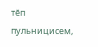тӗп пульницисем,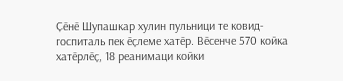Ҫӗнӗ Шупашкар хулин пульници те ковид-госпиталь пек ӗҫлеме хатӗр. Вӗсенче 570 койка хатӗрлӗҫ, 18 реанимаци койки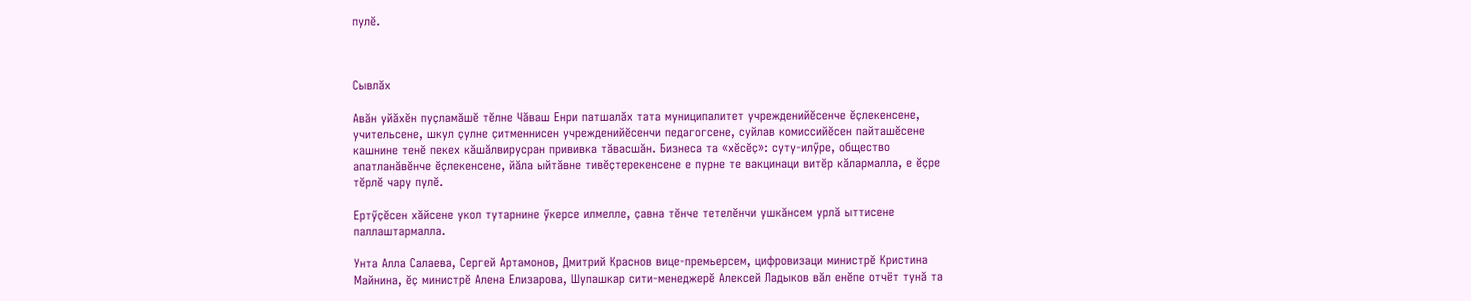пулӗ.



Сывлӑх

Авӑн уйӑхӗн пуҫламӑшӗ тӗлне Чӑваш Енри патшалӑх тата муниципалитет учрежденийӗсенче ӗҫлекенсене, учительсене, шкул ҫулне ҫитменнисен учрежденийӗсенчи педагогсене, суйлав комиссийӗсен пайташӗсене кашнине тенӗ пекех кӑшӑлвирусран прививка тӑвасшӑн. Бизнеса та «хӗсӗҫ»: суту-илӳре, общество апатланӑвӗнче ӗҫлекенсене, йӑла ыйтӑвне тивӗҫтерекенсене е пурне те вакцинаци витӗр кӑлармалла, е ӗҫре тӗрлӗ чару пулӗ.

Ертӳҫӗсен хӑйсене укол тутарнине ӳкерсе илмелле, ҫавна тӗнче тетелӗнчи ушкӑнсем урлӑ ыттисене паллаштармалла.

Унта Алла Салаева, Сергей Артамонов, Дмитрий Краснов вице-премьерсем, цифровизаци министрӗ Кристина Майнина, ӗҫ министрӗ Алена Елизарова, Шупашкар сити-менеджерӗ Алексей Ладыков вӑл енӗпе отчёт тунӑ та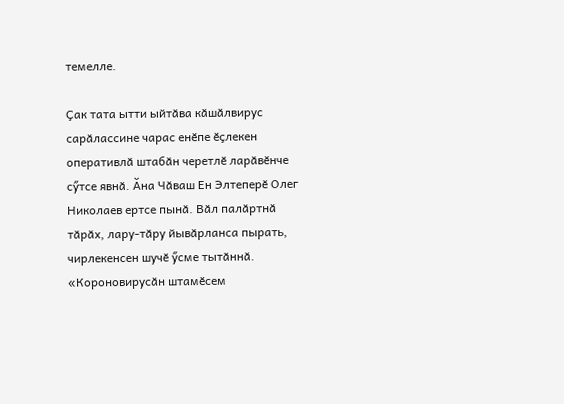темелле.

Ҫак тата ытти ыйтӑва кӑшӑлвирус сарӑлассине чарас енӗпе ӗҫлекен оперативлӑ штабӑн черетлӗ ларӑвӗнче сӳтсе явнӑ. Ӑна Чӑваш Ен Элтеперӗ Олег Николаев ертсе пынӑ. Вӑл палӑртнӑ тӑрӑх, лару-тӑру йывӑрланса пырать, чирлекенсен шучӗ ӳсме тытӑннӑ. «Короновирусӑн штамӗсем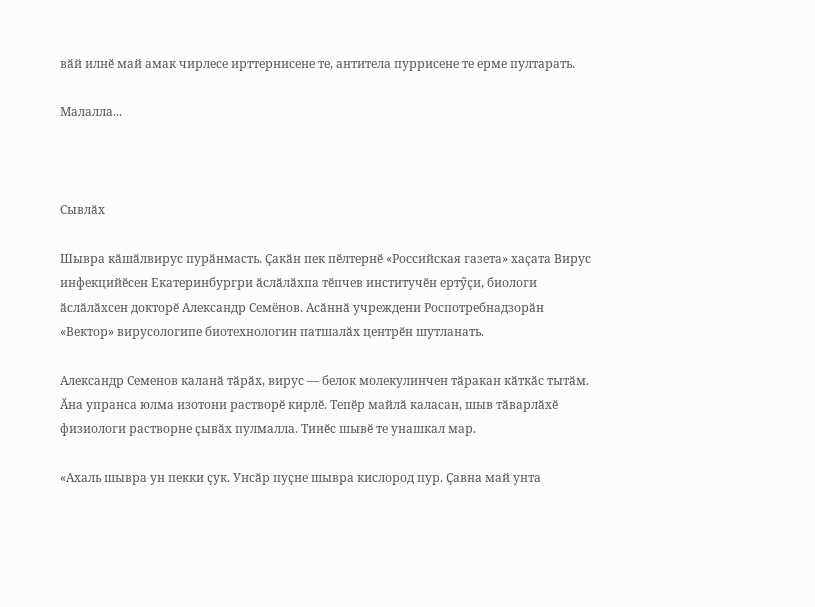вӑй илнӗ май амак чирлесе ирттернисене те, антитела пуррисене те ерме пултарать.

Малалла...



Сывлӑх

Шывра кӑшӑлвирус пурӑнмасть. Ҫакӑн пек пӗлтернӗ «Российская газета» хаҫата Вирус инфекцийӗсен Екатеринбургри ӑслӑлӑхпа тӗпчев институчӗн ертӳҫи, биологи ӑслӑлӑхсен докторӗ Александр Семёнов. Асӑннӑ учреждени Роспотребнадзорӑн «Вектор» вирусологипе биотехнологин патшалӑх центрӗн шутланать.

Александр Семенов каланӑ тӑрӑх, вирус — белок молекулинчен тӑракан кӑткӑс тытӑм. Ӑна упранса юлма изотони растворӗ кирлӗ. Тепӗр майлӑ каласан, шыв тӑварлӑхӗ физиологи растворне ҫывӑх пулмалла. Тинӗс шывӗ те унашкал мар.

«Ахаль шывра ун пекки ҫук. Унсӑр пуҫне шывра кислород пур. Ҫавна май унта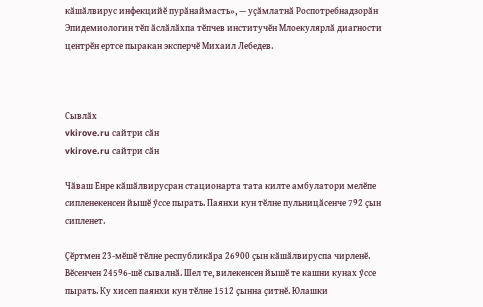кӑшӑлвирус инфекцийӗ пурӑнаймасть», — уҫӑмлатнӑ Роспотребнадзорӑн Эпидемиологин тӗп ӑслӑлӑхпа тӗпчев институчӗн Млоекулярлӑ диагности центрӗн ертсе пыракан эксперчӗ Михаил Лебедев.



Сывлӑх
vkirove.ru сайтри сӑн
vkirove.ru сайтри сӑн

Чӑваш Енре кӑшӑлвирусран стационарта тата килте амбулатори мелӗпе сипленекенсен йышӗ ӳссе пырать. Паянхи кун тӗлне пульницӑсенче 792 ҫын сипленет.

Ҫӗртмен 23-мӗшӗ тӗлне республикӑра 26900 ҫын кӑшӑлвируспа чирленӗ. Вӗсенчен 24596-шӗ сывалнӑ. Шел те, вилекенсен йышӗ те кашни кунах ӳссе пырать. Ку хисеп паянхи кун тӗлне 1512 ҫынна ҫитнӗ. Юлашки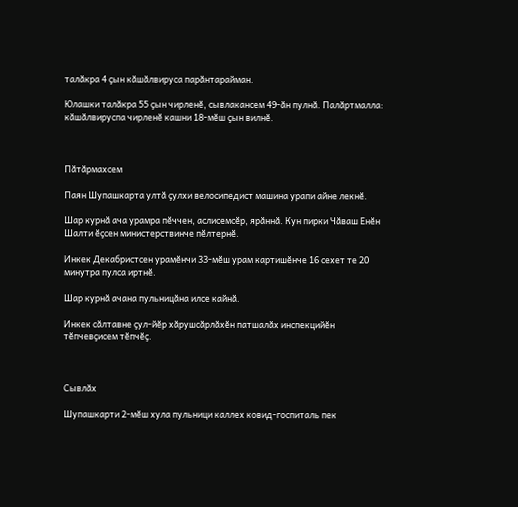талӑкра 4 ҫын кӑшӑлвируса парӑнтарайман.

Юлашки талӑкра 55 ҫын чирленӗ, сывлакансем 49-ӑн пулнӑ. Палӑртмалла: кӑшӑлвируспа чирленӗ кашни 18-мӗш ҫын вилнӗ.



Пӑтӑрмахсем

Паян Шупашкарта ултӑ ҫулхи велосипедист машина урапи айне лекнӗ.

Шар курнӑ ача урамра пӗччен, аслисемсӗр, ярӑннӑ. Кун пирки Чӑваш Енӗн Шалти ӗҫсен министерствинче пӗлтернӗ.

Инкек Декабристсен урамӗнчи 33-мӗш урам картишӗнче 16 сехет те 20 минутра пулса иртнӗ.

Шар курнӑ ачана пульницӑна илсе кайнӑ.

Инкек сӑлтавне ҫул-йӗр хӑрушсӑрлӑхӗн патшалӑх инспекцийӗн тӗпчевҫисем тӗпчӗҫ.



Сывлӑх

Шупашкарти 2-мӗш хула пульници каллех ковид-госпиталь пек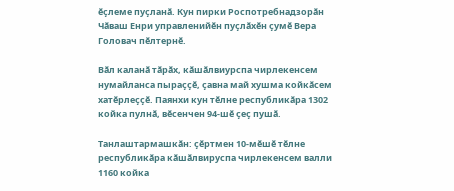ӗҫлеме пуҫланӑ. Кун пирки Роспотребнадзорӑн Чӑваш Енри управленийӗн пуҫлӑхӗн ҫумӗ Вера Головач пӗлтернӗ.

Вӑл каланӑ тӑрӑх, кӑшӑлвиурспа чирлекенсем нумайланса пыраҫҫӗ, ҫавна май хушма койкӑсем хатӗрлеҫҫӗ. Паянхи кун тӗлне республикӑра 1302 койка пулнӑ, вӗсенчен 94-шӗ ҫеҫ пушӑ.

Танлаштармашкӑн: ҫӗртмен 10-мӗшӗ тӗлне республикӑра кӑшӑлвируспа чирлекенсем валли 1160 койка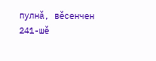пулнӑ, вӗсенчен 241-шӗ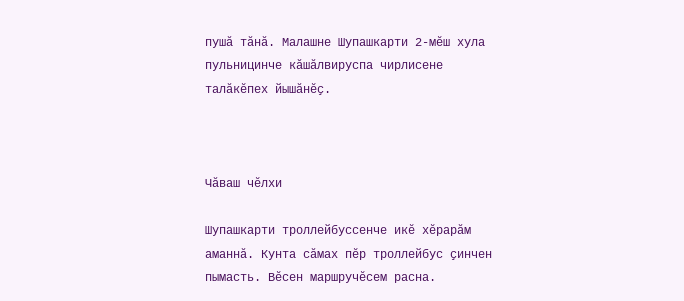пушӑ тӑнӑ. Малашне Шупашкарти 2-мӗш хула пульницинче кӑшӑлвируспа чирлисене талӑкӗпех йышӑнӗҫ.



Чӑваш чӗлхи

Шупашкарти троллейбуссенче икӗ хӗрарӑм аманнӑ. Кунта сӑмах пӗр троллейбус ҫинчен пымасть. Вӗсен маршручӗсем расна.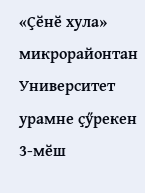«Ҫӗнӗ хула» микрорайонтан Университет урамне ҫӳрекен 3-мӗш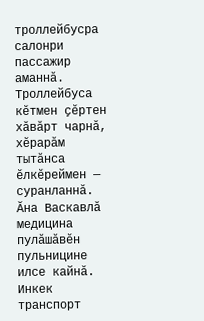троллейбусра салонри пассажир аманнӑ. Троллейбуса кӗтмен ҫӗртен хӑвӑрт чарнӑ, хӗрарӑм тытӑнса ӗлкӗреймен — суранланнӑ. Ӑна Васкавлӑ медицина пулӑшӑвӗн пульницине илсе кайнӑ. Инкек транспорт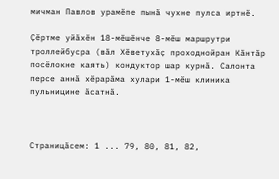мичман Павлов урамӗпе пынӑ чухне пулса иртнӗ.

Ҫӗртме уйӑхӗн 18-мӗшӗнче 8-мӗш маршрутри троллейбусра (вӑл Хӗветухӑҫ проходнойран Кӑнтӑр посёлокне каять) кондуктор шар курнӑ. Салонта персе аннӑ хӗрарӑма хулари 1-мӗш клиника пульницине ӑсатнӑ.



Страницӑсем: 1 ... 79, 80, 81, 82,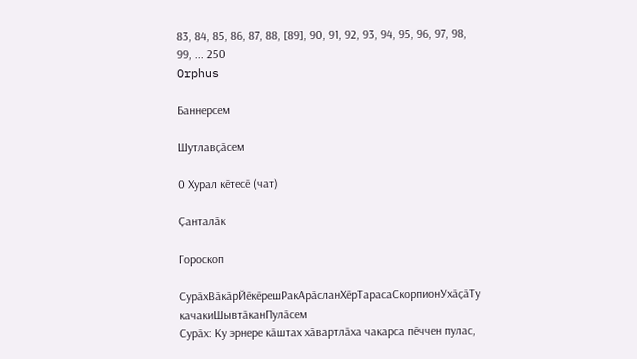83, 84, 85, 86, 87, 88, [89], 90, 91, 92, 93, 94, 95, 96, 97, 98, 99, ... 250
Orphus

Баннерсем

Шутлавҫӑсем

0 Хурал кӗтесӗ (чат)

Ҫанталӑк

Гороскоп

СурӑхВӑкӑрЙӗкӗрешРакАрӑсланХӗрТарасаСкорпионУхӑҫӑТу качакиШывтӑканПулӑсем
Сурӑх: Ку эрнере кӑштах хӑвартлӑха чакарса пӗччен пулас,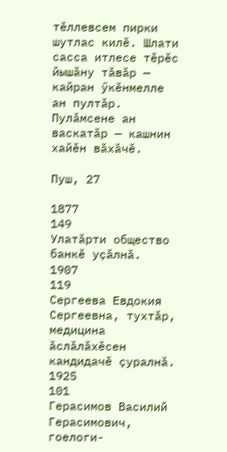тӗллевсем пирки шутлас килӗ. Шлати сасса итлесе тӗрӗс йышӑну тӑвӑр — кайран ӳкӗнмелле ан пултӑр. Пулӑмсене ан васкатӑр — кашнин хайӗн вӑхӑчӗ.

Пуш, 27

1877
149
Улатӑрти общество банкӗ уҫӑлнӑ.
1907
119
Сергеева Eвдокия Сергеевна, тухтӑр, медицина ӑслӑлӑхӗсен кандидачӗ ҫуралнӑ.
1925
101
Герасимов Василий Герасимович, гоелоги-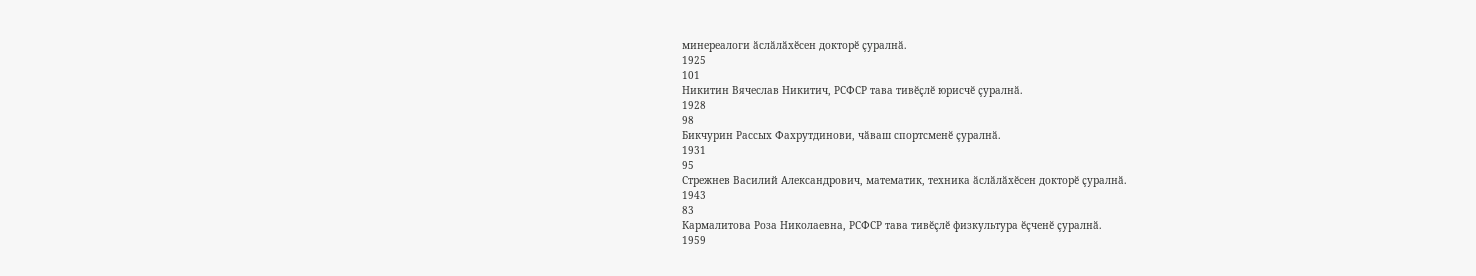минереалоги ӑслӑлӑхӗсен докторӗ ҫуралнӑ.
1925
101
Никитин Вячеслав Никитич, РСФСР тава тивӗҫлӗ юрисчӗ ҫуралнӑ.
1928
98
Бикчурин Рассых Фахрутдинови, чӑваш спортсменӗ ҫуралнӑ.
1931
95
Стрежнев Василий Александрович, математик, техника ӑслӑлӑхӗсен докторӗ ҫуралнӑ.
1943
83
Кармалитова Роза Николаевна, РСФСР тава тивӗҫлӗ физкультура ӗҫченӗ ҫуралнӑ.
1959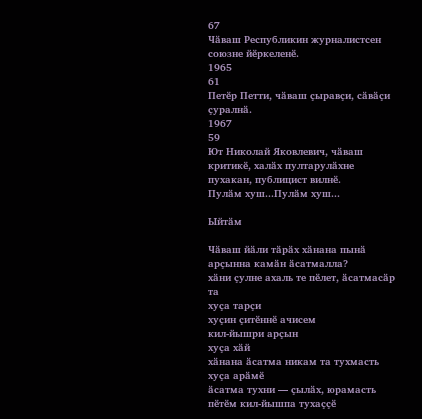67
Чӑваш Республикин журналистсен союзне йӗркеленӗ.
1965
61
Петӗр Петти, чӑваш ҫыравҫи, сӑвӑҫи ҫуралнӑ.
1967
59
Ют Николай Яковлевич, чӑваш критикӗ, халӑх пултарулӑхне пухакан, публицист вилнӗ.
Пулӑм хуш...Пулӑм хуш...

Ыйтӑм

Чӑваш йӑли тӑрӑх хӑнана пынӑ арҫынна камӑн ӑсатмалла?
хӑни ҫулне ахаль те пӗлет, ӑсатмасӑр та
хуҫа тарҫи
хуҫин ҫитӗннӗ ачисем
кил-йышри арҫын
хуҫа хӑй
хӑнана ӑсатма никам та тухмасть
хуҫа арӑмӗ
ӑсатма тухни — ҫылӑх, юрамасть
пӗтӗм кил-йышпа тухаҫҫӗ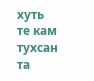хуть те кам тухсан та